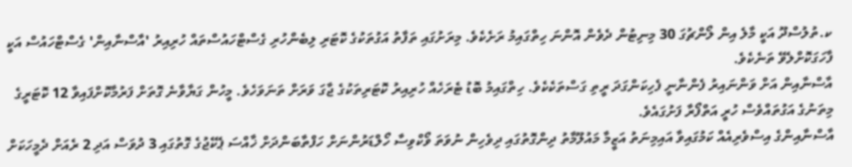ކ.ތުލުސްދޫ އަކީ މާލެ އިން ލޯންޗުގަ 30 މިނިޓުން ދެވެން އޮންނަ ހިތްގައިމު ރަށެކެވެ. މިރަށުގައި ތަފާތު އަގުތަކުގެ ކޮޓަރި ލިބެންހުރި ގެސްޓްހައުސްތައް ހުރިއިރު 'އާސްނާއިން' ގެސްޓްހައުސް އަކީ ފާހަގަކޮށްލެވޭ ތަނެކެވެ.
އާސްނާއިން އަށް ވަންނައިރު ފެންނާނީ ފެހިކަންގަދަ ރީތި ގަސްތަކެކެވެ. ހިތްގައިމު ބޮޑު ޓެރަހެއް ހުރިއިރު ކޮޓަރިތަކުގެ ޖާގަ ވަރަށް ތަނަވަހެވެ. މީހުން ގަޔާވާނެ ގޮތަށް ފަރުމާކޮށްފައިވާ 12 ކޮޓަރީގެ މިތަނުގެ އަގުތައްވެސް ހުރީ އަތްފޯރާ ފަށުގައެވެ.
އާސްނާއިންގެ އިސްވެރިއެއް ކަމުގައިވާ އައިމިނަތު އަޒީމާ މައުލޫމާތު ދިންގޮތުގައި ދިވެހިން ނުވަތަ ވޯކްވިސާ ހޯލްޑަރުންނަށް ހަފްތާބަންދަށް ޚާއްސަ ޕެކޭޖުގެ ގޮތުގައި 3 ދުވަސް އަދި 2 ރެއަށް ދެމީހަކަށް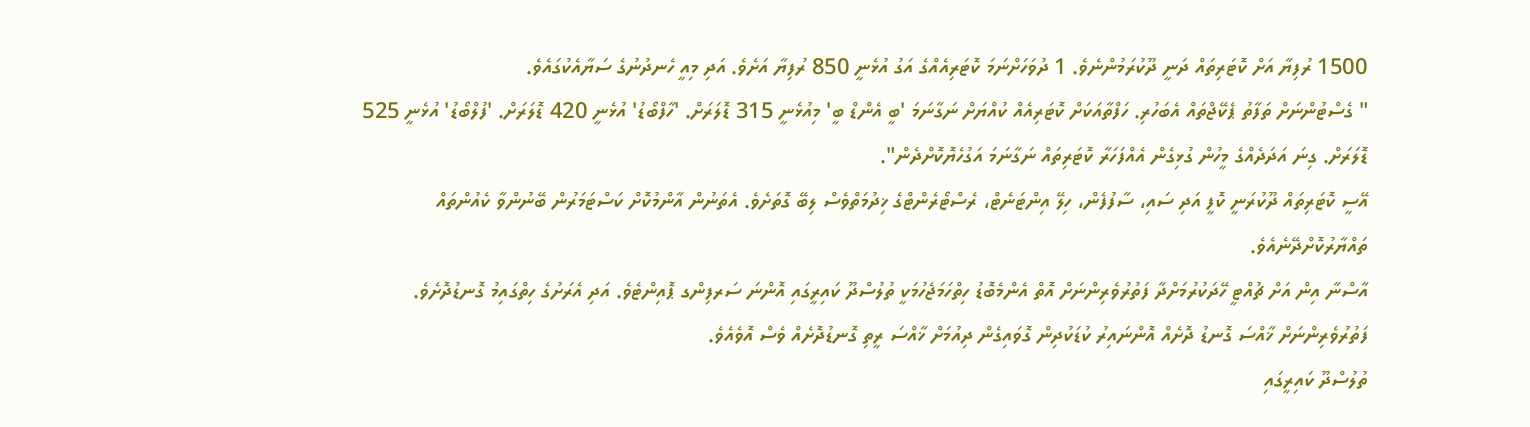1500 ރުފިޔާ އަށް ކޮޓަރިތައް ދަނީ ދޫކުރަމުންނެވެ. 1 ދުވަހަށްނަމަ ކޮޓަރިއެއްގެ އަގު އުޅެނީ 850 ރުފިޔާ އަށެވެ. އަދި މިއީ ހެނދުނުގެ ސަޔާއެކުގައެވެ.
" ގެސްޓުންނަށް ތަފާތު ޕެކޭޖްތައް އެބަހުރި. ހަފްތާއަކަށް ކޮޓަރިއެއް ކުއްޔަށް ނަގާނަމަ 'ބީ އެންޑް ބީ' މިއުޅެނީ 315 ޑޮލަރަށް. 'ހާފްބޯޑު' އުޅެނީ 420 ޑޮލަރަށް. 'ފުލްބޯޑު' އުޅެނީ 525 ޑޮލަރަށް. ގިނަ އަދަދެއްގެ މީހުން ގުޅިގެން އެއްފަހަރާ ކޮޓަރިތައް ނަގާނަމަ އަގުހެޔޮކޮށްދެން".
އޭސީ ކޮޓަރިތައް ދޫކުރަނީ ކޮފީ އަދި ސައި، ސާފުފެން، ހިލޭ އިންޓަނެޓް، ރެސްޓޯރެންޓްގެ ޚިދުމަތްވެސް ލިބޭ ގޮތަށެވެ. އެތަނުން އާންމުކޮށް ކަސްޓަމަރުން ބޭނުންވާ ކެއުންތައް ތައްޔާރުކޮށްދޭނެއެވެ.
އާސްނާ އިން އަށް ޗުއްޓީ ހޭދަކުރުމަށްދާ ފަތުރުވެރިންނަށް އޮތް އެންމެބޮޑު ހިތްހަމަޖެހުމަކީ ތުލުސްދޫ ކައިރީގައި އޮންނަ ސަރފިންގ ޕޮއިންޓެވެ. އަދި އެރަށުގެ ހިތްގައިމު ގޮނޑުދޮށެވެ. ފަތުރުވެރިންނަށް ޚާއްސަ ގޮނޑު ދޮށެއް އޮންނައިރު ކުޑަކުދިން ގޮވައިގެން ދިއުމަށް ޚާއްސަ ރީތި ގޮނޑުދޮށެއް ވެސް އޮވެއެވެ.
ތުލުސްދޫ ކައިރީގައި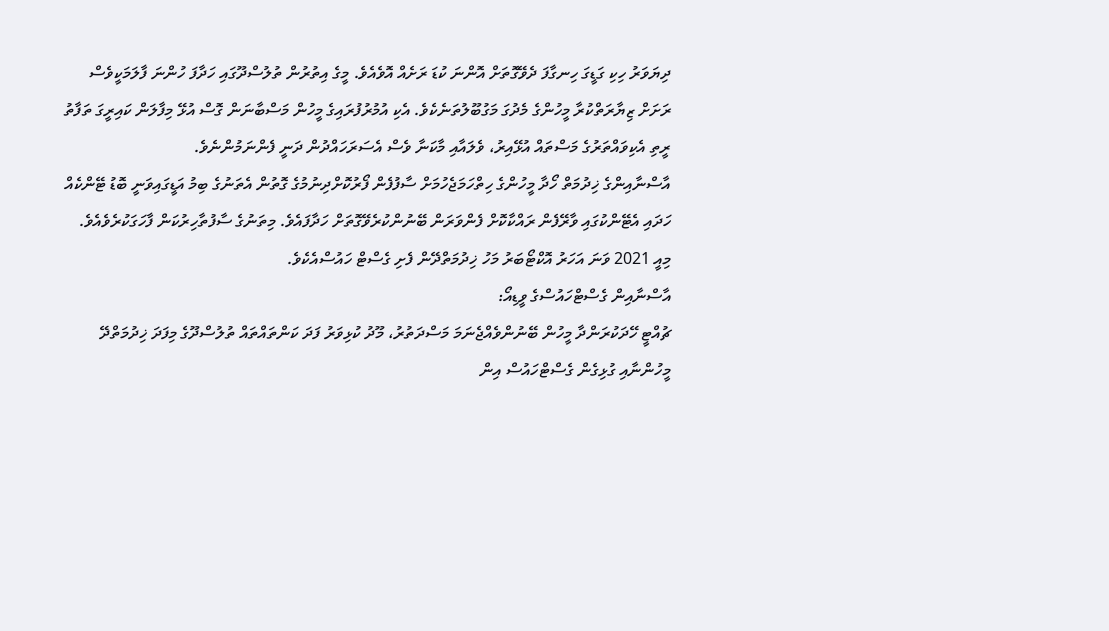ދިޔަވަރު ހިކި ގަޑީގަ ހިނގާފަ ދެވޭގޮތަށް އޮންނަ ކުޑަ ރަށެއް އޮވެއެވެ. މީގެ އިތުރުން ތުލުސްދޫގައި ހަދާފަ ހުންނަ ފާލަމަކީވެސް ރަށަށް ޒިޔާރަތްކުރާ މީހުންގެ މެދުގަ މަގުބޫލުތަނެކެވެ. އެކި އުމުރުފުރައިގެ މީހުން މަސްބާނަން ގޮސް އުޅޭ މިފާލަން ކައިރީގަ ތަފާތު ރީތި އެކިވައްތަރުގެ މަސްތައް އުޅޭއިރު، ވެލައާއި މާކަނާ ވެސް އެސަރަހައްދުން ދަނީ ފެންނަމުންނެވެ.
އާސްނާއިންގެ ޚިދުމަތް ހޯދާ މީހުންގެ ހިތްހަމަޖެހުމަށް ސާފުފެން ފޯރުކޮށްދިނުމުގެ ގޮތުން އެތަނުގެ ބިމު އަޑީގައިވަނީ ބޮޑު ޓޭންކެއް ހަދައި އެޓޭންކުގައި ވާރޭފެން ރައްކާކޮށް ފެންވަރަން ބޭނުންކުރެވޭގޮތަށް ހަދާފައެވެ. މިތަނުގެ ސާފުތާހިރުކަން ފާހަގަކުރެވެއެވެ. މިއީ 2021 ވަނަ އަހަރު އޮކްޓޯބަރު މަހު ޚިދުމަތްދޭން ފެށި ގެސްޓް ހައުސްއެކެވެ.
އާސްނާއިން ގެސްޓްހައުސްގެ ވީޑިއޯ:
ޗުއްޓީ ހޭދަކުރަންދާ މީހުން ބޭނުންވެއްޖެނަމަ މަސްދަތުރު، މޫދު ކުޅިވަރު ފަދަ ކަންތައްތައް ތުލުސްދޫގެ މިފަދަ ޚިދުމަތްދޭ މީހުންނާއި ގުޅިގެން ގެސްޓްހައުސް އިން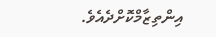އިންތިޒާމްކޮށްދެއެވެ.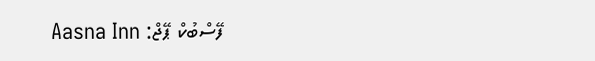ފޭސްބުކް ޕޭޖް: Aasna Inn